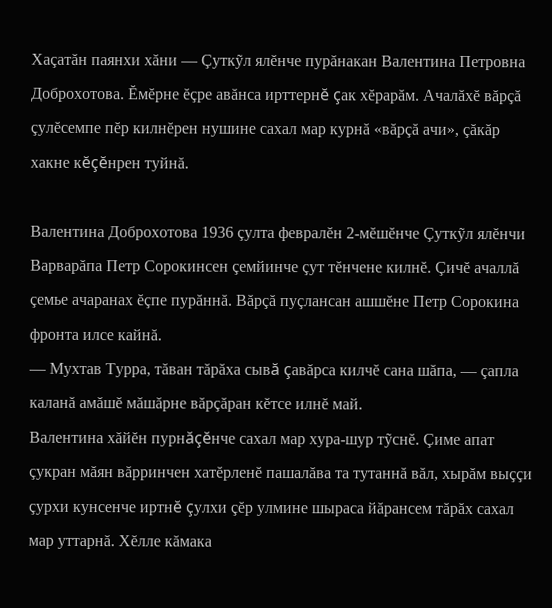Хаçатăн паянхи хăни — Çуткỹл ялĕнче пурăнакан Валентина Петровна Доброхотова. Ĕмĕрне ĕçре авăнса ирттернĕ çак хĕрарăм. Ачалăхĕ вăрçă çулĕсемпе пĕр килнĕрен нушине сахал мар курнă «вăрçă ачи», çăкăр хакне кĕçĕнрен туйнă.

Валентина Доброхотова 1936 çулта февралĕн 2-мĕшĕнче Çуткỹл ялĕнчи Варварăпа Петр Сорокинсен çемйинче çут тĕнчене килнĕ. Çичĕ ачаллă çемье ачаранах ĕçпе пурăннă. Вăрçă пуçлансан ашшĕне Петр Сорокина фронта илсе кайнă.
— Мухтав Турра, тăван тăрăха сывă çавăрса килчĕ сана шăпа, — çапла каланă амăшĕ мăшăрне вăрçăран кĕтсе илнĕ май.
Валентина хăйĕн пурнăçĕнче сахал мар хура-шур тỹснĕ. Çиме апат çукран мăян вăрринчен хатĕрленĕ пашалăва та тутаннă вăл, хырăм выççи çурхи кунсенче иртнĕ çулхи çĕр улмине шыраса йăрансем тăрăх сахал мар уттарнă. Хĕлле кăмака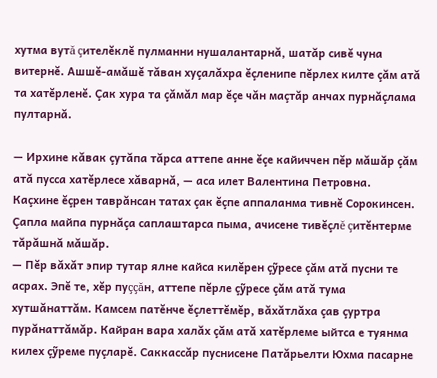хутма вутă çителĕклĕ пулманни нушалантарнă, шатăр сивĕ чуна витернĕ. Ашшĕ-амăшĕ тăван хуçалăхра ĕçленипе пĕрлех килте çăм атă та хатĕрленĕ. Çак хура та çăмăл мар ĕçе чăн маçтăр анчах пурнăçлама пултарнă.

— Ирхине кăвак çутăпа тăрса аттепе анне ĕçе кайиччен пĕр мăшăр çăм атă пусса хатĕрлесе хăварнă, — аса илет Валентина Петровна.
Каçхине ĕçрен таврăнсан татах çак ĕçпе аппаланма тивнĕ Сорокинсен. Çапла майпа пурнăçа саплаштарса пыма, ачисене тивĕçлĕ çитĕнтерме тăрăшнă мăшăр.
— Пĕр вăхăт эпир тутар ялне кайса килĕрен çỹресе çăм атă пусни те асрах. Эпĕ те, хĕр пуççăн, аттепе пĕрле çỹресе çăм атă тума хутшăнаттăм. Камсем патĕнче ĕçлеттĕмĕр, вăхăтлăха çав çуртра пурăнаттăмăр. Кайран вара халăх çăм атă хатĕрлеме ыйтса е туянма килех çỹреме пуçларĕ. Саккассăр пуснисене Патăрьелти Юхма пасарне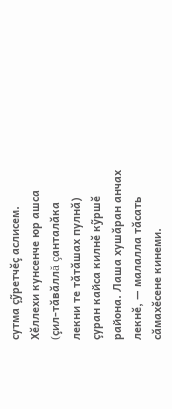сутма çỹретчĕç аслисем. Хĕллехи кунсенче юр ашса (çил-тăвăллă çанталăка лекни те тăтăшах пулнă) çуран кайса килнĕ кỹршĕ района. Лаша хушăран анчах лекнĕ, — малалла тăсать сăмахĕсене кинеми.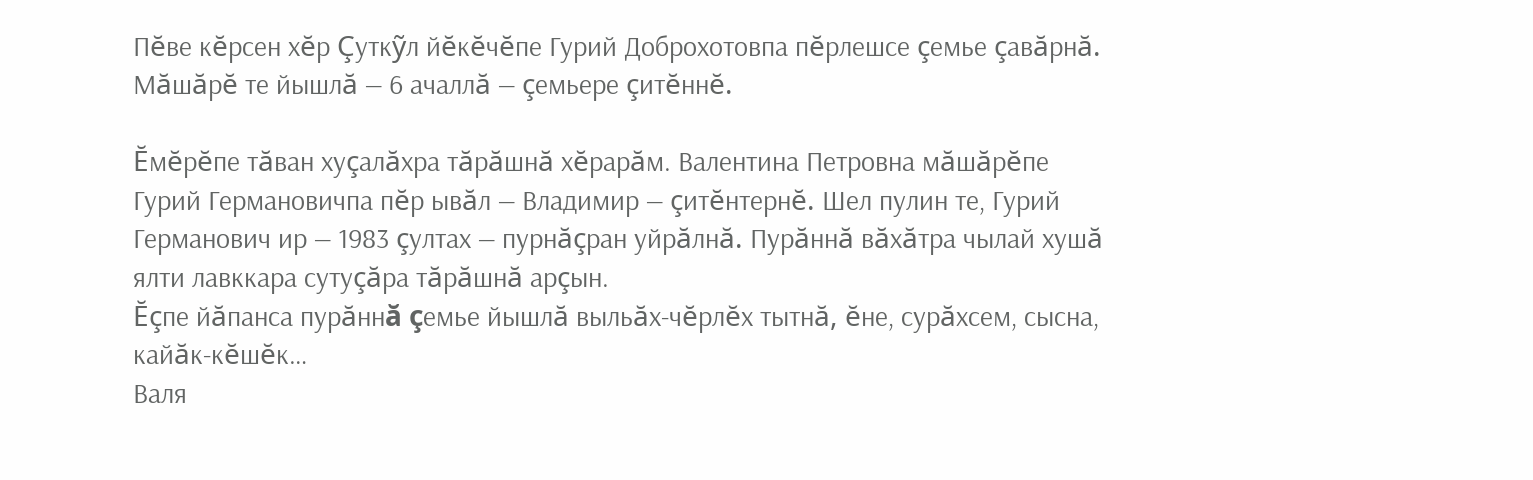Пĕве кĕрсен хĕр Çуткỹл йĕкĕчĕпе Гурий Доброхотовпа пĕрлешсе çемье çавăрнă. Мăшăрĕ те йышлă — 6 ачаллă — çемьере çитĕннĕ.

Ĕмĕрĕпе тăван хуçалăхра тăрăшнă хĕрарăм. Валентина Петровна мăшăрĕпе Гурий Германовичпа пĕр ывăл — Владимир — çитĕнтернĕ. Шел пулин те, Гурий Германович ир — 1983 çултах — пурнăçран уйрăлнă. Пурăннă вăхăтра чылай хушă ялти лавккара сутуçăра тăрăшнă арçын.
Ĕçпе йăпанса пурăннă çемье йышлă выльăх-чĕрлĕх тытнă, ĕне, сурăхсем, сысна, кайăк-кĕшĕк…
Валя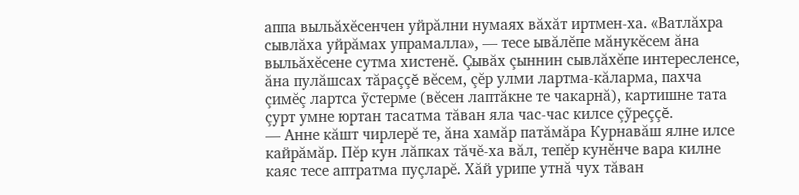аппа выльăхĕсенчен уйрăлни нумаях вăхăт иртмен-ха. «Ватлăхра сывлăха уйрăмах упрамалла», — тесе ывăлĕпе мăнукĕсем ăна выльăхĕсене сутма хистенĕ. Çывăх çыннин сывлăхĕпе интересленсе, ăна пулăшсах тăраççĕ вĕсем, çĕр улми лартма-кăларма, пахча çимĕç лартса ỹстерме (вĕсен лаптăкне те чакарнă), картишне тата çурт умне юртан тасатма тăван яла час-час килсе çỹреççĕ.
— Анне кăшт чирлерĕ те, ăна хамăр патăмăра Курнавăш ялне илсе кайрăмăр. Пĕр кун лăпках тăчĕ-ха вăл, тепĕр кунĕнче вара килне каяс тесе аптратма пуçларĕ. Хăй урипе утнă чух тăван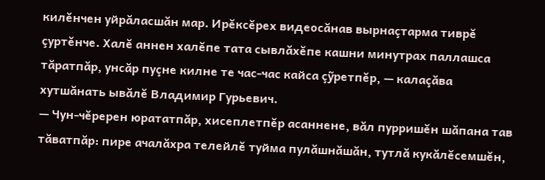килĕнчен уйрăласшăн мар. Ирĕксĕрех видеосăнав вырнаçтарма тиврĕ çуртĕнче. Халĕ аннен халĕпе тата сывлăхĕпе кашни минутрах паллашса тăратпăр, унсăр пуçне килне те час-час кайса çỹретпĕр, — калаçăва хутшăнать ывăлĕ Владимир Гурьевич.
— Чун-чĕререн юрататпăр, хисеплетпĕр асаннене, вăл пурришĕн шăпана тав тăватпăр: пире ачалăхра телейлĕ туйма пулăшнăшăн, тутлă кукăлĕсемшĕн,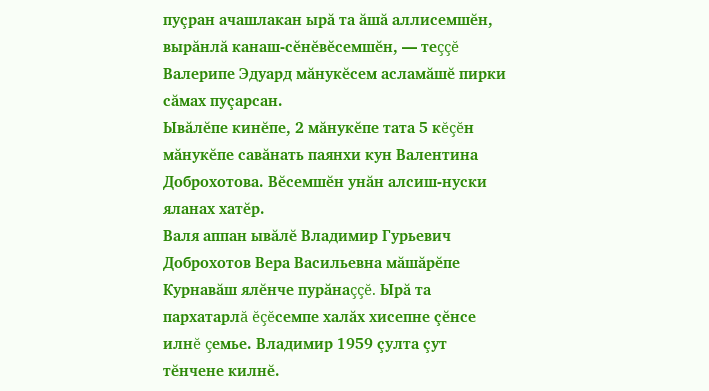пуçран ачашлакан ырă та ăшă аллисемшĕн, вырăнлă канаш-сĕнĕвĕсемшĕн, — теççĕ Валерипе Эдуард мăнукĕсем асламăшĕ пирки сăмах пуçарсан.
Ывăлĕпе кинĕпе, 2 мăнукĕпе тата 5 кĕçĕн мăнукĕпе савăнать паянхи кун Валентина Доброхотова. Вĕсемшĕн унăн алсиш-нуски яланах хатĕр.
Валя аппан ывăлĕ Владимир Гурьевич Доброхотов Вера Васильевна мăшăрĕпе Курнавăш ялĕнче пурăнаççĕ. Ырă та пархатарлă ĕçĕсемпе халăх хисепне çĕнсе илнĕ çемье. Владимир 1959 çулта çут тĕнчене килнĕ.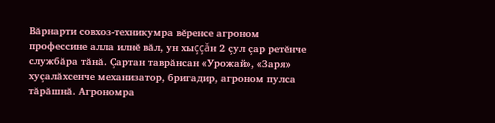Вăрнарти совхоз-техникумра вĕренсе агроном профессине алла илнĕ вăл, ун хыççăн 2 çул çар ретĕнче службăра тăнă. Çартан таврăнсан «Урожай», «Заря» хуçалăхсенче механизатор, бригадир, агроном пулса тăрăшнă. Агрономра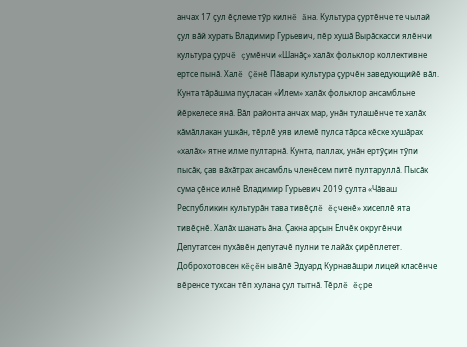анчах 17 çул ĕçлеме тỹр килнĕ ăна. Культура çуртĕнче те чылай çул вăй хурать Владимир Гурьевич, пĕр хушă Вырăскасси ялĕнчи культура çурчĕ çумĕнчи «Шанăç» халăх фольклор коллективне ертсе пынă. Халĕ Çĕнĕ Пăвари культура çурчĕн заведующийĕ вăл. Кунта тăрăшма пуçласан «Илем» халăх фольклор ансамбльне йĕркелесе янă. Вăл районта анчах мар, унăн тулашĕнче те халăх кăмăллакан ушкăн, тĕрлĕ уяв илемĕ пулса тăрса кĕске хушăрах «халăх» ятне илме пултарнă. Кунта, паллах, унăн ертỹçин тỹпи пысăк, çав вăхăтрах ансамбль членĕсем питĕ пултаруллă. Пысăк сума çĕнсе илнĕ Владимир Гурьевич 2019 çулта «Чăваш Республикин культурăн тава тивĕçлĕ ĕçченĕ» хисеплĕ ята тивĕçнĕ. Халăх шанать ăна. Çакна арçын Елчĕк округĕнчи Депутатсен пухăвĕн депутачĕ пулни те лайăх çирĕплетет.
Доброхотовсен кĕçĕн ывăлĕ Эдуард Курнавăшри лицей класĕнче вĕренсе тухсан тĕп хулана çул тытнă. Тĕрлĕ ĕçре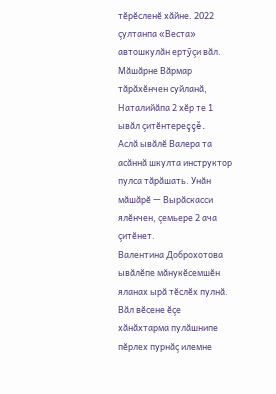тĕрĕсленĕ хăйне. 2022 çултанпа «Веста» автошкулăн ертỹçи вăл. Мăшăрне Вăрмар тăрăхĕнчен суйланă, Наталийăпа 2 хĕр те 1 ывăл çитĕнтереççĕ.
Аслă ывăлĕ Валера та асăннă шкулта инструктор пулса тăрăшать. Унăн мăшăрĕ — Вырăскасси ялĕнчен, çемьере 2 ача çитĕнет.
Валентина Доброхотова ывăлĕпе мăнукĕсемшĕн яланах ырă тĕслĕх пулнă. Вăл вĕсене ĕçе хăнăхтарма пулăшнипе пĕрлех пурнăç илемне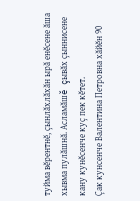туйма вĕрентнĕ, çынлăхлăхăн ырă енĕсене ăша хывма пулăшнă. Асламăшĕ çывăх çыннисене кану кунĕсенче куç пек кĕтет.
Çак кунсенче Валентина Петровна хăйĕн 90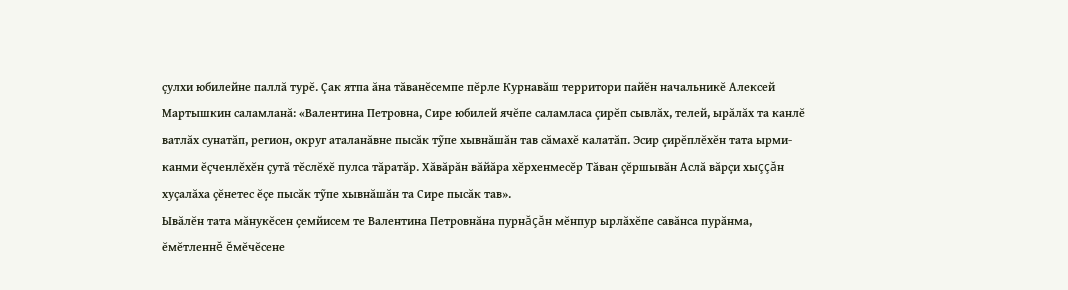çулхи юбилейне паллă турĕ. Çак ятпа ăна тăванĕсемпе пĕрле Курнавăш территори пайĕн начальникĕ Алексей Мартышкин саламланă: «Валентина Петровна, Сире юбилей ячĕпе саламласа çирĕп сывлăх, телей, ырăлăх та канлĕ ватлăх сунатăп, регион, округ аталанăвне пысăк тỹпе хывнăшăн тав сăмахĕ калатăп. Эсир çирĕплĕхĕн тата ырми-канми ĕçченлĕхĕн çутă тĕслĕхĕ пулса тăратăр. Хăвăрăн вăйăра хĕрхенмесĕр Тăван çĕршывăн Аслă вăрçи хыççăн хуçалăха çĕнетес ĕçе пысăк тỹпе хывнăшăн та Сире пысăк тав».
Ывăлĕн тата мăнукĕсен çемйисем те Валентина Петровнăна пурнăçăн мĕнпур ырлăхĕпе савăнса пурăнма, ĕмĕтленнĕ ĕмĕчĕсене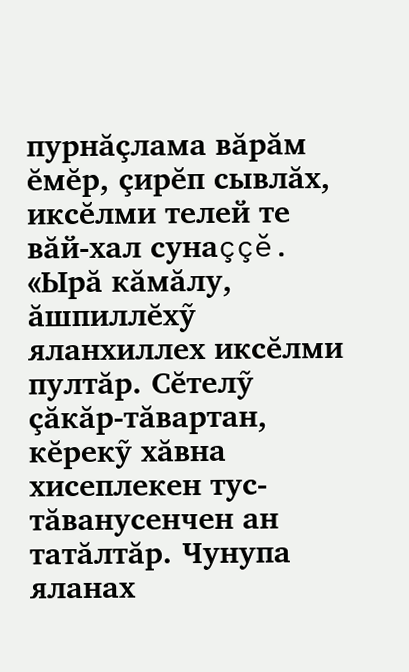пурнăçлама вăрăм ĕмĕр, çирĕп сывлăх, иксĕлми телей те вăй-хал сунаççĕ. «Ырă кăмăлу, ăшпиллĕхỹ яланхиллех иксĕлми пултăр. Сĕтелỹ çăкăр-тăвартан, кĕрекỹ хăвна хисеплекен тус-тăванусенчен ан татăлтăр. Чунупа яланах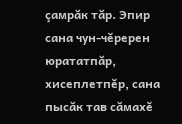çамрăк тăр. Эпир сана чун-чĕререн юрататпăр, хисеплетпĕр, сана пысăк тав сăмахĕ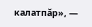калатпăр», —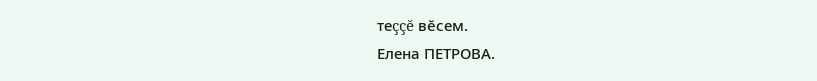теççĕ вĕсем.
Елена ПЕТРОВА.